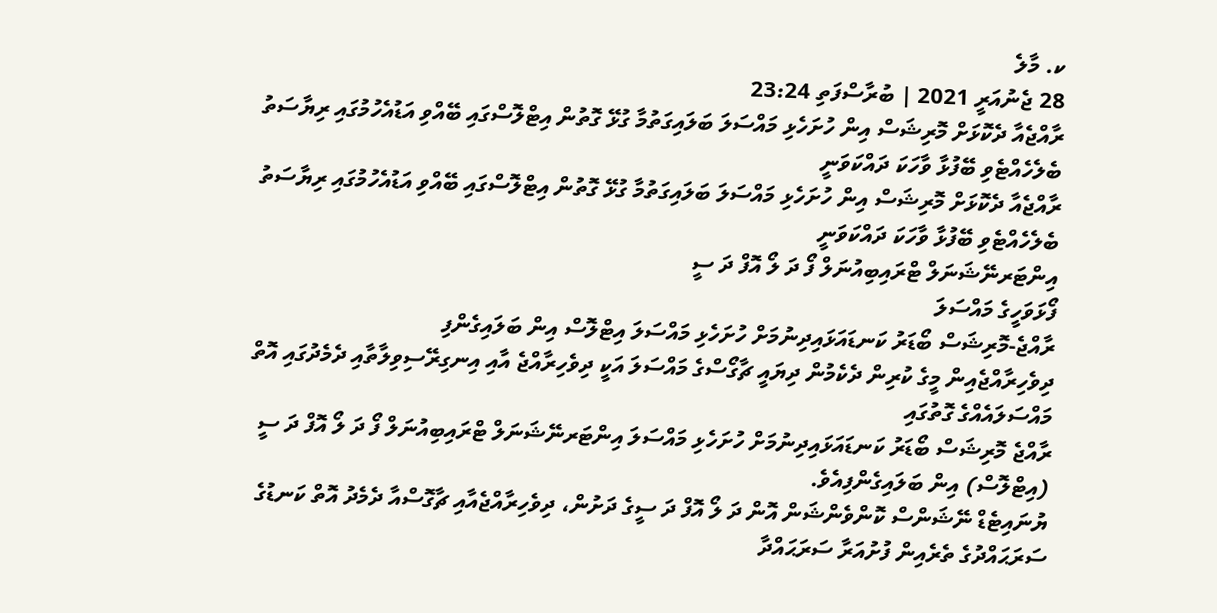ކ. މާލެ
28 ޖެނުއަރީ 2021 | ބުރާސްފަތި 23:24
ރާއްޖެއާ ދެކޮޅަށް މޮރިޝަސް އިން ހުށަހެޅި މައްސަލަ ބަލައިގަތުމާ ގުޅޭ ގޮތުން އިޓްލޮސްގައި ބޭއްވި އަޑުއެހުމުގައި ރިޔާސަތު ބެލެހެއްޓެވި ބޭފުޅާ ވާހަކަ ދައްކަވަނީ
ރާއްޖެއާ ދެކޮޅަށް މޮރިޝަސް އިން ހުށަހެޅި މައްސަލަ ބަލައިގަތުމާ ގުޅޭ ގޮތުން އިޓްލޮސްގައި ބޭއްވި އަޑުއެހުމުގައި ރިޔާސަތު ބެލެހެއްޓެވި ބޭފުޅާ ވާހަކަ ދައްކަވަނީ
އިންޓަރނޭޝަނަލް ޓްރައިބިއުނަލް ފޯ ދަ ލޯ އޮފް ދަ ސީ
ފޯޅަވަހީގެ މައްސަލަ
ރާއްޖެ-މޮރިޝަސް ބޯޑަރު ކަނޑައަޅައިދިނުމަށް ހުށަހެޅި މައްސަލަ އިޓްލޮސް އިން ބަލައިގެންފި
ދިވެހިރާއްޖެއިން މީގެ ކުރިން ދެކެމުން ދިޔައީ ޗާގޯސްގެ މައްސަލަ އަކީ ދިވެހިރާއްޖެ އާއި އިނގިރޭސިވިލާތާއި ދެމެދުގައި އޮތް މައްސަލައެއްގެ ގޮތުގައި
ރާއްޖެ މޮރިޝަސް ބޯޑަރު ކަނޑައަޅައިދިނުމަށް ހުށަހެޅި މައްސަލަ އިންޓަރނޭޝަނަލް ޓްރައިބިއުނަލް ފޯ ދަ ލޯ އޮފް ދަ ސީ (އިޓްލޮސް) އިން ބަލައިގެންފިއެވެ.
ޔުނައިޓެޑް ނޭޝަންސް ކޮންވެންޝަން އޮން ދަ ލޯ އޮފް ދަ ސީގެ ދަށުން، ދިވެހިރާއްޖެއާއި ޗާގޮސްއާ ދެމެދު އޮތް ކަނޑުގެ ސަރަޙައްދުގެ ތެރެއިން ފުށުއަރާ ސަރަޙައްދާ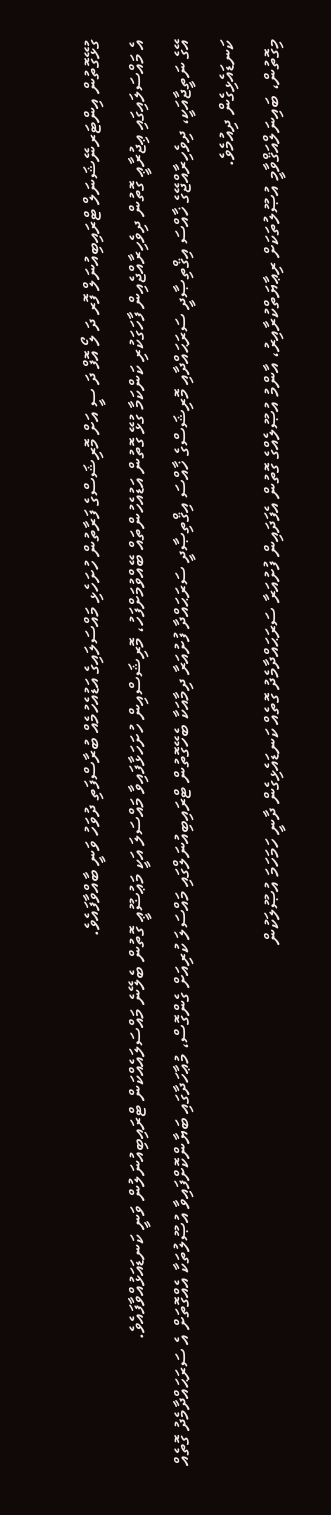ގުޅޭގޮތުން އިންޓަރނޭޝަނަލް ޓްރައިބިއުނަލް ފޮރ ދަ ލޯ އޮފް ދަ ސީ އަށް މޮރިޝަސްގެ ފަރާތުން ހުށަހެޅި މައްސަލައިގެ އަޑުއެހުމެއް ބުރާސްފަތި ދުވަހު ވަނީ ބާއްވާފައެވެ.
އެ މައްސަލައިގައި ޢިޖުރާޢީ ގޮތުން ދިވެހިރާއްޖެއިން ފާހަގަކުރި ކަންކަމާ ގުޅޭ ގޮތުން އަޑުއެހުންތައް ބޭއްވުމަށްފަހު، މޮރިޝަސްއިން ހުށަހަޅާފައިވާ މައްސަލަ އަކީ މަޢުޟޫޢީ ގޮތުން ބެލޭނެ މައްސަލައެއްކަން ޓްރައިބިއުނަލުން ވަނީ ކަނޑައަޅުއްވާފައެވެ.
އޭގެ ނަތީޖާއަކީ، ދިވެހިރާއްޖޭގެ ޚާއްސަ އިޤްތިޞާދީ ސަރަޙައްދާއި މޮރިޝަސްގެ ޚާއްސަ އިޤްތިޞާދީ ސަރަޙައްދާ ފުށުއަރާ ދިމާއަކާ ބެހޭގޮތުން ޓްރައިބިއުނަލްގައި މައްސަލަ ކުރިއަށް ގެންގޮސް، މުޢާހަދާގައި ބަޔާންކޮށްފައިވާ އުޞޫލުތަކާ އެއްގޮތަށް އެ ސަރަޙައްދާމެދު ގޮތެއް ކަނޑައެޅިގެން ދިއުމެވެ.
މިގޮތުން، ބައިނަލްއަޤްވާމީ އުޞޫލުތަކަށް ރިޢާޔަތްކުރާއިރު، އާންމު އުޞޫލެއްގެ ގޮތުން އެފަދައިން ފުށުއަރާ ސަރަޙައްދާމެދު ގޮތެއް ކަނޑައެޅިގެން ދާނީ ހަމަހަމަ އުޞޫލަކުން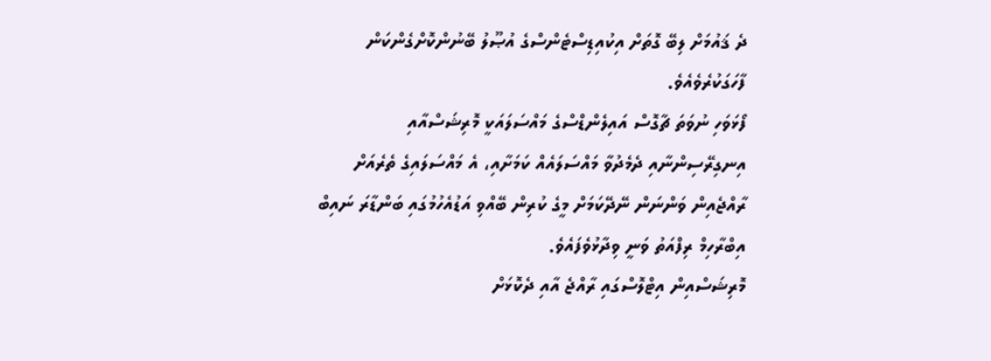ދެ ޤައުމަށް ލިބޭ ގޮތަށް އިކުއިޑިސްޓެންސްގެ އުޞޫލު ބޭނުންކޮށްގެންކަން ފާހަގަކުރެވެއެވެ.
ފޯޅަވަހި ނުވަތަ ޗާގޮސް އައިލެންޑްސްގެ މައްސަލައަކީ މޮރިޝަސްއާއި އިނގިރޭސިންނާއި ދެމެދުވާ މައްސަލައެއް ކަމަށާއި، އެ މައްސަލައިގެ ތެރެއަށް ރާއްޖެއިން ވަންނަން ނޭދޭކަމަށް މީގެ ކުރިން ބޭއްވި އަޑުއެހުމުގައި ބަންޑާރަ ނައިބް އިބްރާހިމް ރިފްއަތު ވަނީ ވިދާޅުވެފައެވެ.
މޮރިޝަސްއިން އިޓްލޮސްގައި ރާއްޖެ އާއި ދެކޮޅަށް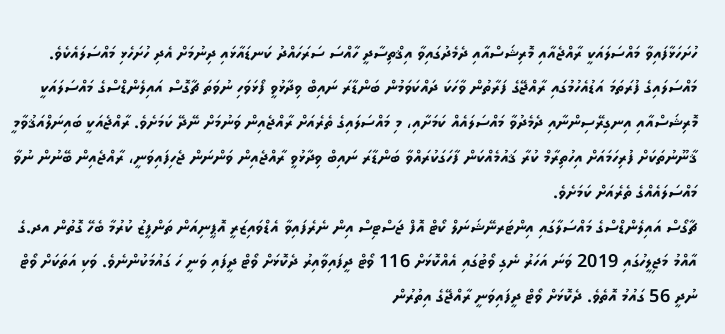ހުށަހަޅާފައިވާ މައްސަލައަކީ ރާއްޖެއާއި މޮރިޝަސްއާއި ދެމެދުގައިވާ އިޤްތިސާދީ ހާއްސަ ސަރަހައްދު ކަނޑައާޅައި ދިނުމަށް އެދި ހުށަހެޅި މައްސަލައެކެވެ.
މައްސަލައިގެ ފުރަތަމަ އަޑުއެހުމުގައި ރާއްޖޭގެ ފަރާތުން ވާހަކަ ދައްކަވަމުން ބަންޑާރަ ނައިބް ވިދާޅުވީ ފޯޅަވަހި ނުވަތަ ޗާގޮސް އައިލެންޑްސްގެ މައްސަލައަކީ މޮރިޝަސްއާއި އިނގިރޭސިންނާއި ދެމެދުވާ މައްސަލައެއް ކަމަށާއި، މި މައްސަލައިގެ ތެރެއަށް ރާއްޖެއިން ވަނުމަށް ނޭދޭ ކަމަށެވެ. ރާއްޖެއަކީ ބައިނަލްއަޤުވާމީ ޤާނޫނުތަކަށް ފުރިހަމައަށް އިހުތިރާމް ކުރާ ޤައުމެއްކަން ފާހަގަކުރައްވާ ބަންޑާރަ ނައިބް ވިދާޅުވީ ރާއްޖެއިން ވަންނަން ޖެހިފައިވަނީ، ރާއްޖެއިން ބޭނުން ނުވާ މައްސަލައެއްގެ ތެރެއަށް ކަމަށެވެ.
ޗާގޯސް އައިލެންޑްސްގެ މައްސަލާގައި އިންޓަރނޭޝަނަލް ކޯޓް އޮފް ޖަސްޓިސް އިން ނެރެފައިވާ އެޑްވައިޒަރީ އޮޕީނިއަން ތަންފީޒު ކުރުމާ ބެހޭ ގޮތުން އދ.ގެ އާއްމު މަޖިލީހުގައި 2019 ވަނަ އަހަރު ނެގި ވޯޓުގައި އެއްކޮޅަށް 116 ވޯޓް ދީފައިވާއިރު ދެކޮޅަށް ވޯޓް ދީފައި ވަނީ ހަ ގައުމަކުންނެވެ. ވަކި އަތަކަށް ވޯޓް ނުދީ 56 ގައުމު އޮތެވެ. ދެކޮޅަށް ވޯޓް ދީފައިވަނީ ރާއްޖޭގެ އިތުރުން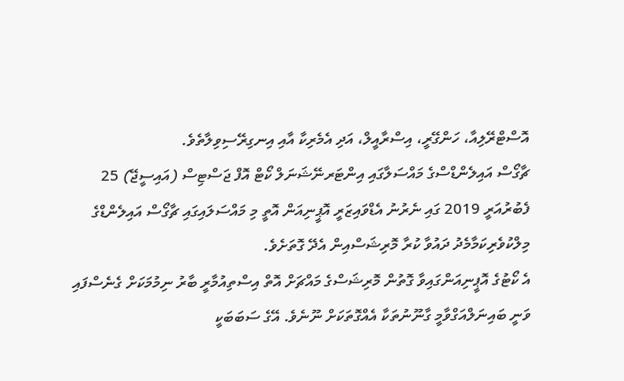އޮސްޓްރޭލިއާ، ހަންގޭރީ، އިސްރާއީލް، އަދި އެމެރިކާ އާއި އިނގިރޭސިވިލާތެވެ.
ޗާގޯސް އައިލެންޑްސްގެ މައްސަލާގައި އިންޓަރނޭޝަނަލް ކޯޓް އޮފް ޖަސްޓިސް (އައިސީޖޭ) 25 ފެބުރުއަރީ 2019 ގައި ނެރުނު އެޑްވައިޒަރީ އޮޕީނިއަން އޮތީ މި މައްސަލައިގައި ޗާގޯސް އައިލެންޑްގެ މިލްކުވެރިކަމާމެދު ދައުވާ ކުރާ މޮރިޝަސްއިން އެދޭ ގޮތަށެވެ.
އެ ކޯޓުގެ އޮޕީނިއަންގައިވާ ގޮތުން މޮރިޝަސްގެ މައްޗަށް އޮތް އިސްތިއުމާރީ ބާރު ނިމުމަކަށް ގެނެސްފައި ވަނީ ބައިނަލްއަގްވާމީ ގާނޫނުތަކާ އެއްގޮތަކަށް ނޫނެވެ. އޭގެ ސަބަބަކީ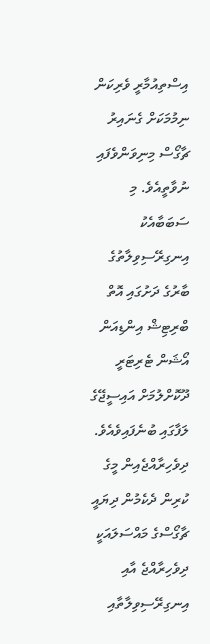އިސްތިއުމާރީ ވެރިކަން ނިމުމަކަށް ގެނައިރު ޗާގޯސް މިނިވަންވެފައި ނުވާތީއެވެ. މި ސަބަބާއެކު އިނގިރޭސިވިލާތުގެ ބާރުގެ ދަށުގައި އޮތް ބްރިޓިޝް އިންޑިއަން އޯޝަން ޓެރިޓަރީ ދޫކޮށްލުމަށް އައިސީޖޭގެ ލަފާގައި ބުނެފައިވެއެވެ.
ދިވެހިރާއްޖެއިން މީގެ ކުރިން ދެކެމުން ދިޔައީ ޗާގޯސްގެ މައްސަލައަކީ ދިވެހިރާއްޖެ އާއި އިނގިރޭސިވިލާތާއި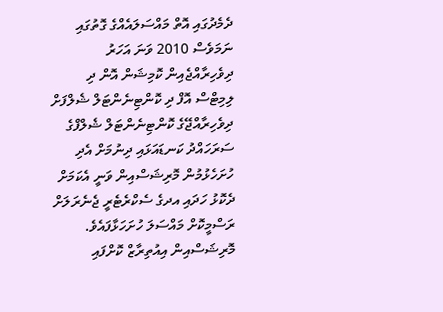ދެމެދުގައި އޮތް މައްސަލައެއްގެ ގޮތުގައި ނަމަވެސް 2010 ވަނަ އަހަރު ދިވެހިރާއްޖެއިން ކޮމިޝަން އޮން ދި ލިމިޓްސް އޮފް ދި ކޮންޓިނެންޓަލް ޝެލްފަށް ދިވެހިރާއްޖޭގެ ކޮންޓިނެންޓަލް ޝެލްފްގެ ސަރަހައްދު ކަނޑައަޅައި ދިނުމަށް އެދި ހުށަހެޅުމުން މޮރިޝަސްއިން ވަނީ އެކަމަށް ދެކޮޅު ހަދައި އދގެ ސެކްރެޓެރީ ޖެނެރަލަށް ރަސްމީކޮށް މައްސަލަ ހުށަހަޅާފައެވެ.
މޮރިޝަސްއިން އިއުތިރާޒް ކޮށްފައި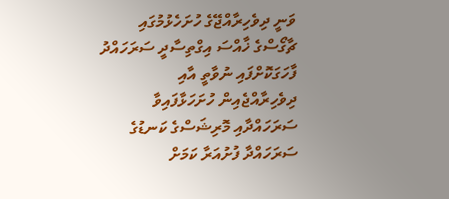ވަނީ ދިވެހިރާއްޖޭގެ ހުށަހެޅުމުގައި ޗާގޯސްގެ ޚާއްސަ އިގްތިސާދީ ސަރަހައްދު ފާހަގަކޮށްފައި ނުވާތީ އާއި ދިވެހިރާއްޖެއިން ހުށަހަޅާފައިވާ ސަރަހައްދާއި މޮރިޝަސްގެ ކަނޑުގެ ސަރަހައްދާ ފުށުއަރާ ކަމަށް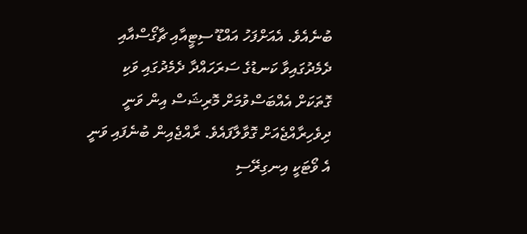ބުނެއެވެ. އެއަށްފަހު އައްޑޫ ސިޓީއާއި ޗާގޯސްއާއި ދެމެދުގައިވާ ކަނޑުގެ ސަރަހައްދާ ދެމެދުގައި ވަކި ގޮތަކަށް އެއްބަސްވުމަށް މޮރިޝަސް އިން ވަނީ ދިވެހިރާއްޖެއަށް ގޮވާލާފައެވެ. ރާއްޖެއިން ބުނެފައި ވަނީ އެ ވޯޓަކީ އިނގިރޭސި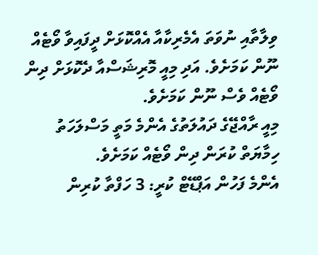ވިލާތާއި ނުވަތަ އެމެރިކާއާ އެއްކޮޅަށް ދީފައިވާ ވޯޓެއް ނޫން ކަމަށެވެ. އަދި މިއީ މޮރިޝަސްއާ ދެކޮޅަށް ދިން ވޯޓެއް ވެސް ނޫން ކަމަށެވެ.
މިއީ ރާއްޖޭގެ ދައުލަތުގެ އެންމެ މަތީ މަސްލަހަތު ހިމާޔަތް ކުރަން ދިން ވޯޓެއް ކަމަށެވެ.
އެންމެ ފަހުން އަޕްޑޭޓް ކުރީ: 3 ހަފްތާ ކުރިން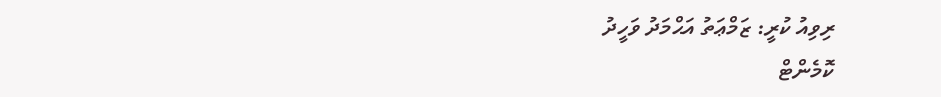ރިވިއު ކުރީ: ޒަމްޢަތު އަޙްމަދު ވަހީދު
ކޮމެންޓް